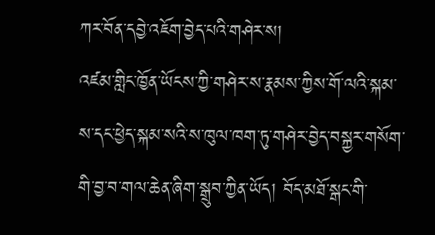ཀར་བོན་དབྱེ་འཇོག་བྱེད་པའི་གཤེར་ས།
འཛམ་གླིང་ཁྱོན་ཡོངས་ཀྱི་གཤེར་ས་རྣམས་ཀྱིས་གོ་ལའི་སྐམ་ས་དང་ཕྱེད་སྐམ་སའི་ས་ཁུལ་ཁག་ཏུ་གཤེར་བྱེད་བསྐྱར་གསོག་གི་བྱ་བ་གལ་ཆེན་ཞིག་སྒྲུབ་ཀྱིན་ཡོད། བོད་མཐོ་སྒང་གི་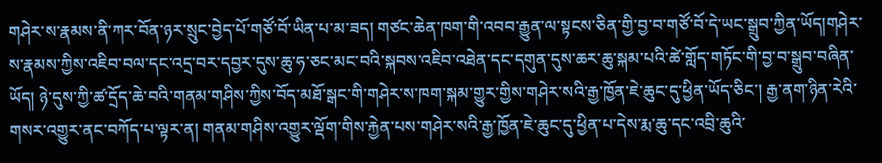གཤེར་ས་རྣམས་ནི་ཀར་བོན་ཉར་སྲུང་བྱེད་པོ་གཙོ་བོ་ཡིན་པ་མ་ཟད། གཙང་ཆེན་ཁག་གི་འབབ་རྒྱུན་ལ་སྟངས་ཅིན་གྱི་བྱ་བ་གཙོ་བོ་དེ་ཡང་སྒྲུབ་ཀྱིན་ཡོད།གཤེར་ས་རྣམས་ཀྱིས་འཇིབ་བལ་དང་འདྲ་བར་དབྱར་དུས་ཆུ་ཧ་ཅང་མང་བའི་སྐབས་འཇིབ་འཐེན་དང་དགུན་དུས་ཆར་ཆུ་སྐམ་པའི་ཚེ་གློད་གཏོང་གི་བྱ་བ་སྒྲུབ་བཞིན་ཡོད། ཉེ་དུས་ཀྱི་ཚ་དྲོད་ཆེ་བའི་གནམ་གཤིས་ཀྱིས་བོད་མཐོ་སྒང་གི་གཤེར་ས་ཁག་སྐམ་གྱུར་གྱིས་གཤེར་སའི་རྒྱ་ཁྱོན་ཇེ་ཆུང་དུ་ཕྱིན་ཡོད་ཅིང་། རྒྱ་ནག་ཉིན་རེའི་གསར་འགྱུར་ནང་བཀོད་པ་ལྟར་ན། གནམ་གཤིས་འགྱུར་ལྡོག་གིས་རྐྱེན་པས་གཤེར་སའི་རྒྱ་ཁྱོན་ཇེ་ཆུང་དུ་ཕྱིན་པ་དེས་རྨ་ཆུ་དང་འབྲི་ཆུའི་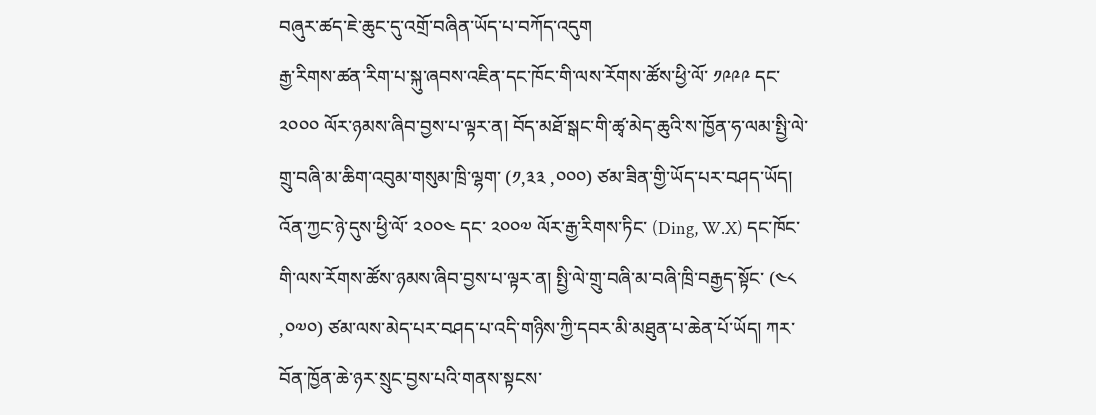བཞུར་ཚད་ཇེ་ཆུང་དུ་འགྲོ་བཞིན་ཡོད་པ་བཀོད་འདུག
རྒྱ་རིགས་ཚན་རིག་པ་སྐུ་ཞབས་འཇིན་དང་ཁོང་གི་ལས་རོགས་ཚོས་ཕྱི་ལོ་ ༡༩༩༩ དང་ ༢༠༠༠ ལོར་ཉམས་ཞིབ་བྱས་པ་ལྟར་ན། བོད་མཐོ་སྒང་གི་ཚྭ་མེད་ཆུའི་ས་ཁྱོན་ཧ་ལམ་སྤྱི་ལེ་གྲུ་བཞི་མ་ཆིག་འབུམ་གསུམ་ཁྲི་ལྷག་ (༡,༣༣ ,༠༠༠) ཙམ་ཟིན་གྱི་ཡོད་པར་བཤད་ཡོད། འོན་ཀྱང་ཉེ་དུས་ཕྱི་ལོ་ ༢༠༠༤ དང་ ༢༠༠༧ ལོར་རྒྱ་རིགས་ཏིང་ (Ding, W.X) དང་ཁོང་གི་ལས་རོགས་ཚོས་ཉམས་ཞིབ་བྱས་པ་ལྟར་ན། སྤྱི་ལེ་གྲུ་བཞི་མ་བཞི་ཁྲི་བརྒྱད་སྟོང་ (༤༨ ,༠༧༠) ཙམ་ལས་མེད་པར་བཤད་པ་འདི་གཉིས་ཀྱི་དབར་མི་མཐུན་པ་ཆེན་པོ་ཡོད། ཀར་བོན་ཁྱོན་ཆེ་ཉར་སྲུང་བྱས་པའི་གནས་སྟངས་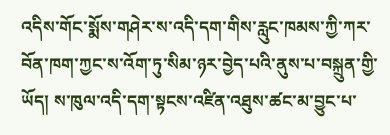འདིས་གོང་སྨོས་གཤེར་ས་འདི་དག་གིས་རླུང་ཁམས་ཀྱི་ཀར་བོན་ཁག་ཀྱང་ས་འོག་ཏུ་སིམ་ཉར་བྱེད་པའི་ནུས་པ་བསྐྲུན་གྱི་ཡོད། ས་ཁུལ་འདི་དག་སྟངས་འཛིན་འཐུས་ཚང་མ་བྱུང་པ་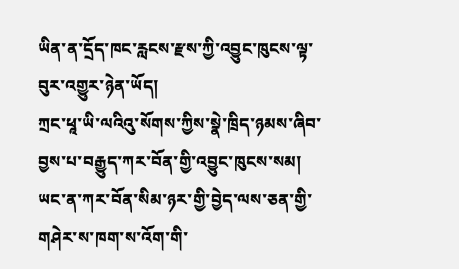ཡིན་ན་དྲོད་ཁང་རླངས་རྫས་ཀྱི་འབྱུང་ཁུངས་ལྟ་བུར་འགྱུར་ཉེན་ཡོད།
ཀྲང་ཕཱ་ཡི་ལའིའུ་སོགས་ཀྱིས་སྣེ་ཁྲིད་ཉམས་ཞིབ་བྱས་པ་བརྒྱུད་ཀར་བོན་གྱི་འབྱུང་ཁུངས་སམ། ཡང་ན་ཀར་བོན་སིམ་ཉར་གྱི་བྱེད་ལས་ཅན་གྱི་གཤེར་ས་ཁག་ས་འོག་གི་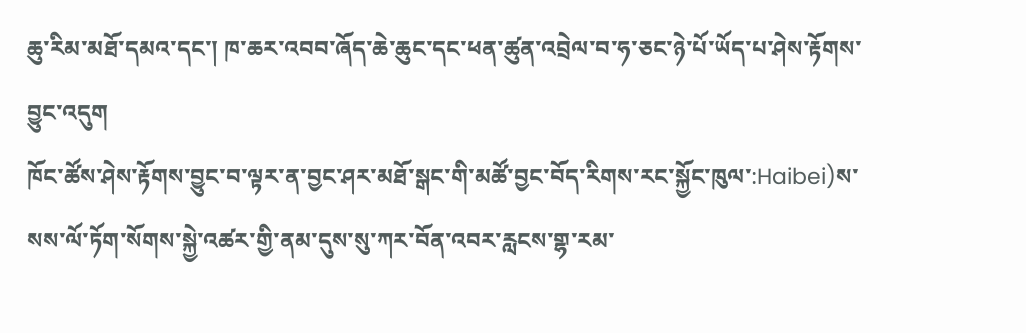ཆུ་རིམ་མཐོ་དམའ་དང་། ཁ་ཆར་འབབ་ཞོད་ཆེ་ཆུང་དང་ཕན་ཚུན་འབྲེལ་བ་ཧ་ཅང་ཉེ་པོ་ཡོད་པ་ཤེས་རྟོགས་བྱུང་འདུག
ཁོང་ཚོས་ཤེས་རྟོགས་བྱུང་བ་ལྟར་ན་བྱང་ཤར་མཐོ་སྒང་གི་མཚོ་བྱང་བོད་རིགས་རང་སྐྱོང་ཁུལ་:Haibei)ས་སས་ལོ་ཏོག་སོགས་སྐྱེ་འཚར་གྱི་ནམ་དུས་སུ་ཀར་བོན་འབར་རླངས་གྷ་རམ་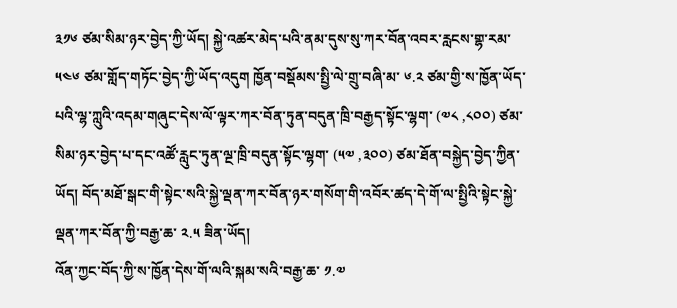༣༡༦ ཙམ་སིམ་ཉར་བྱེད་ཀྱི་ཡོད། སྐྱེ་འཚར་མེད་པའི་ནམ་དུས་སུ་ཀར་བོན་འབར་རླངས་གྷ་རམ་ ༥༤༦ ཙམ་གློད་གཏོང་བྱེད་ཀྱི་ཡོད་འདུག ཁྱོན་བསྡོམས་སྤྱི་ལེ་གྲུ་བཞི་མ་ ༦.༢ ཙམ་གྱི་ས་ཁྱོན་ཡོད་པའི་ལྷ་ཀླུའི་འདམ་གཞུང་དེས་ལོ་ལྟར་ཀར་བོན་ཏུན་བདུན་ཁྲི་བརྒྱད་སྟོང་ལྷག་ (༧༨ ,༨༠༠) ཙམ་སིམ་ཉར་བྱེད་པ་དང་འཚོ་རླུང་ཏུན་ལྔ་ཁྲི་བདུན་སྟོང་ལྷག་ (༥༧ ,༣༠༠) ཙམ་ཐོན་བསྐྱེད་བྱེད་ཀྱིན་ཡོད། བོད་མཐོ་སྒང་གི་སྟེང་སའི་སྐྱེ་ལྡན་ཀར་བོན་ཉར་གསོག་གི་འབོར་ཚད་དེ་གོ་ལ་སྤྱིའི་སྟེང་སྐྱེ་ལྡན་ཀར་བོན་ཀྱི་བརྒྱ་ཆ་ ༢.༥ ཟིན་ཡོད།
འོན་ཀྱང་བོད་ཀྱི་ས་ཁྱོན་དེས་གོ་ལའི་སྐམ་སའི་བརྒྱ་ཆ་ ༡.༧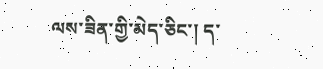ལས་ཟིན་གྱི་མེད་ཅིང་། ད་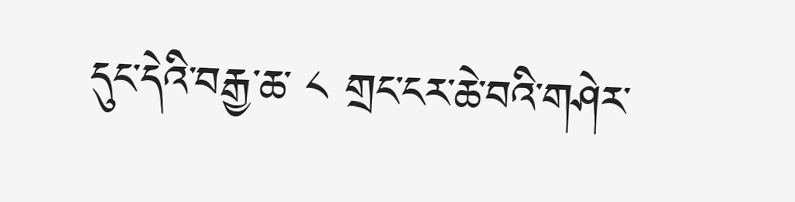དུང་དེའི་བརྒྱ་ཆ་ ༨ གྲང་ངར་ཆེ་བའི་གཤེར་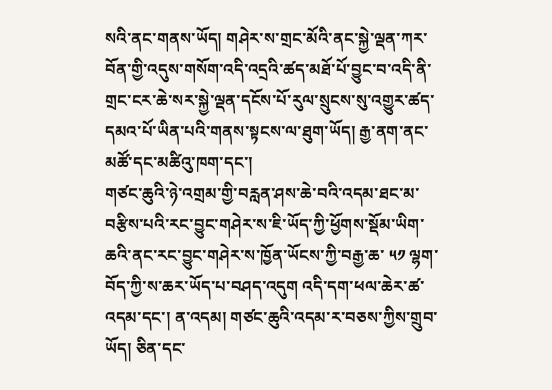སའི་ནང་གནས་ཡོད། གཤེར་ས་གྲང་མོའི་ནང་སྐྱེ་ལྡན་ཀར་བོན་གྱི་འདུས་གསོག་འདི་འདྲའི་ཚད་མཐོ་པོ་བྱུང་བ་འདི་ནི་གྲང་ངར་ཆེ་སར་སྐྱེ་ལྡན་དངོས་པོ་རུལ་སྲུངས་སུ་འགྱུར་ཚད་དམའ་པོ་ཡིན་པའི་གནས་སྟངས་ལ་ཐུག་ཡོད། རྒྱ་ནག་ནང་མཚོ་དང་མཚིའུ་ཁག་དང་།
གཙང་ཆུའི་ཉེ་འགྲམ་གྱི་བརླན་ཤས་ཆེ་བའི་འདམ་ཐང་མ་བརྩིས་པའི་རང་བྱུང་གཤེར་ས་ཇི་ཡོད་ཀྱི་ཕྱོགས་སྡོམ་ཡིག་ཆའི་ནང་རང་བྱུང་གཤེར་ས་ཁྱོན་ཡོངས་ཀྱི་བརྒྱ་ཆ་ ༥༡ ལྷག་བོད་ཀྱི་ས་ཆར་ཡོད་པ་བཤད་འདུག འདི་དག་ཕལ་ཆེར་ཚ་འདམ་དང་། ན་འདམ། གཙང་ཆུའི་འདམ་ར་བཅས་ཀྱིས་གྲུབ་ཡོད། ཅིན་དང་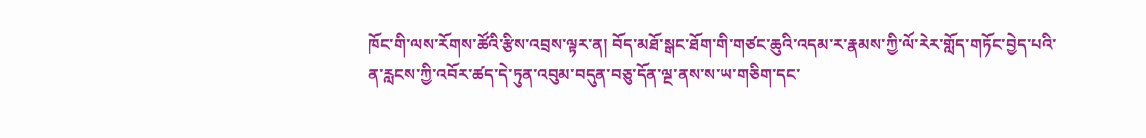ཁོང་གི་ལས་རོགས་ཚོའི་རྩིས་འབྲས་ལྟར་ན། བོད་མཐོ་སྒང་ཐོག་གི་གཙང་ཆུའི་འདམ་ར་རྣམས་ཀྱི་ལོ་རེར་གློད་གཏོང་བྱེད་པའི་ན་རླངས་ཀྱི་འབོར་ཚད་དེ་ཏུན་འབུམ་བདུན་བཅུ་དོན་ལྔ་ནས་ས་ཡ་གཅིག་དང་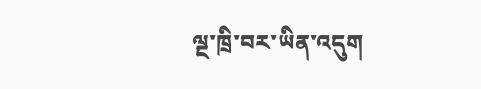ལྔ་ཁྲི་བར་ཡིན་འདུག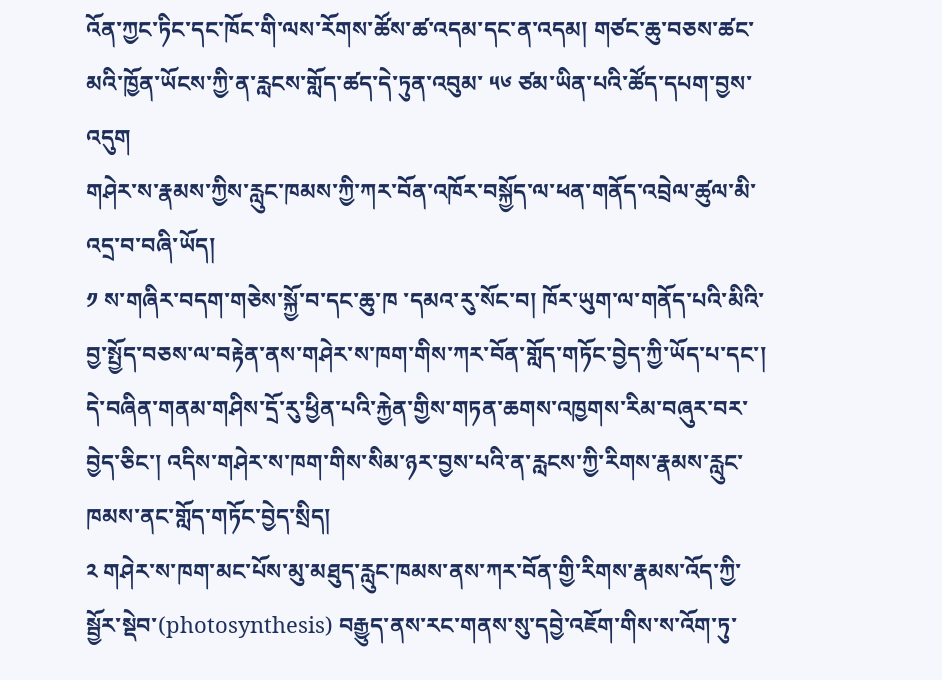འོན་ཀྱང་ཏིང་དང་ཁོང་གི་ལས་རོགས་ཚོས་ཚ་འདམ་དང་ན་འདམ། གཙང་ཆུ་བཅས་ཚང་མའི་ཁྱོན་ཡོངས་ཀྱི་ན་རླངས་གློད་ཚད་དེ་ཏུན་འབུམ་ ༥༦ ཙམ་ཡིན་པའི་ཚོད་དཔག་བྱས་འདུག
གཤེར་ས་རྣམས་ཀྱིས་རླུང་ཁམས་ཀྱི་ཀར་བོན་འཁོར་བསྐྱོད་ལ་ཕན་གནོད་འབྲེལ་ཚུལ་མི་འདྲ་བ་བཞི་ཡོད།
༡ ས་གཞིར་བདག་གཅེས་སྐྱོ་བ་དང་ཆུ་ཁ ་དམའ་རུ་སོང་བ། ཁོར་ཡུག་ལ་གནོད་པའི་མིའི་བྱ་སྤྱོད་བཅས་ལ་བརྟེན་ནས་གཤེར་ས་ཁག་གིས་ཀར་བོན་གློད་གཏོང་བྱེད་ཀྱི་ཡོད་པ་དང་། དེ་བཞིན་གནམ་གཤིས་དྲོ་རུ་ཕྱིན་པའི་རྐྱེན་གྱིས་གཏན་ཆགས་འཁྱགས་རིམ་བཞུར་བར་བྱེད་ཅིང་། འདིས་གཤེར་ས་ཁག་གིས་སིམ་ཉར་བྱས་པའི་ན་རླངས་ཀྱི་རིགས་རྣམས་རླུང་ཁམས་ནང་གློད་གཏོང་བྱེད་སྲིད།
༢ གཤེར་ས་ཁག་མང་པོས་མུ་མཐུད་རླུང་ཁམས་ནས་ཀར་བོན་གྱི་རིགས་རྣམས་འོད་ཀྱི་སྦྱོར་སྡེབ་(photosynthesis) བརྒྱུད་ནས་རང་གནས་སུ་དབྱེ་འཇོག་གིས་ས་འོག་ཏུ་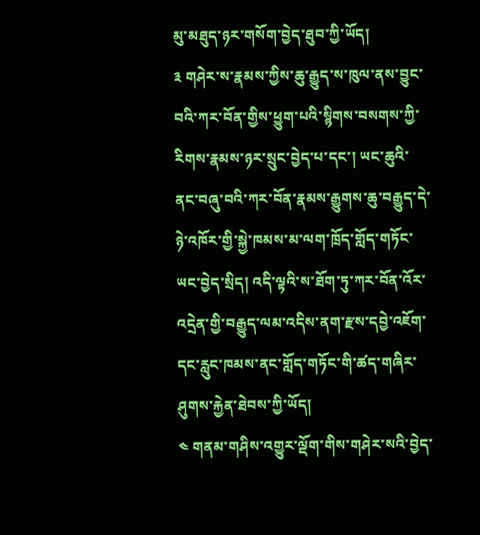མུ་མཐུད་ཉར་གསོག་བྱེད་ཐུབ་ཀྱི་ཡོད།
༣ གཤེར་ས་རྣམས་ཀྱིས་ཆུ་རྒྱུད་ས་ཁུལ་ནས་བྱུང་བའི་ཀར་བོན་གྱིས་ཕྱུག་པའི་སྙིགས་བསགས་ཀྱི་རིགས་རྣམས་ཉར་སྲུང་བྱེད་པ་དང་། ཡང་ཆུའི་ནང་བཞུ་བའི་ཀར་བོན་རྣམས་རྒྱུགས་ཆུ་བརྒྱུད་དེ་ཉེ་འཁོར་གྱི་སྐྱེ་ཁམས་མ་ལག་ཁྲོད་གློད་གཏོང་ཡང་བྱེད་སྲིད། འདི་ལྟའི་ས་ཐོག་ཏུ་ཀར་བོན་འོར་འདྲེན་གྱི་བརྒྱུད་ལམ་འདིས་ནག་རྫས་དབྱེ་འཇོག་དང་རླུང་ཁམས་ནང་གློད་གཏོང་གི་ཚད་གཞིར་ཤུགས་རྐྱེན་ཐེབས་ཀྱི་ཡོད།
༤ གནམ་གཤིས་འགྱུར་ལྡོག་གིས་གཤེར་སའི་བྱེད་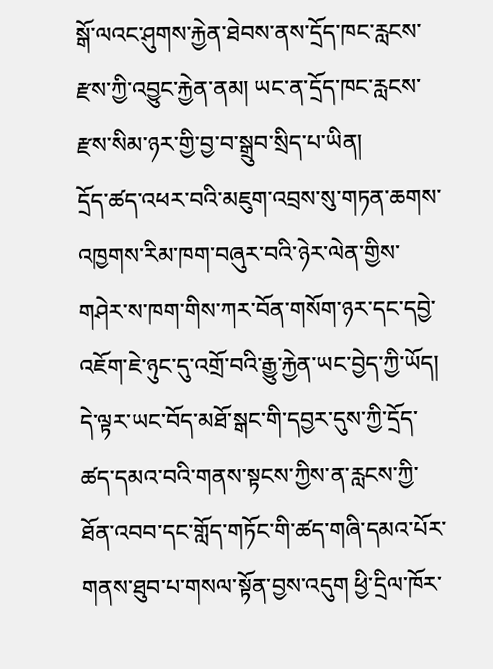སྒོ་ལའང་ཤུགས་རྐྱེན་ཐེབས་ནས་དྲོད་ཁང་རླངས་རྫས་ཀྱི་འབྱུང་རྐྱེན་ནམ། ཡང་ན་དྲོད་ཁང་རླངས་རྫས་སིམ་ཉར་གྱི་བྱ་བ་སྒྲུབ་སྲིད་པ་ཡིན།
དྲོད་ཚད་འཕར་བའི་མཇུག་འབྲས་སུ་གཏན་ཆགས་འཁྱགས་རིམ་ཁག་བཞུར་བའི་ཉེར་ལེན་གྱིས་གཤེར་ས་ཁག་གིས་ཀར་བོན་གསོག་ཉར་དང་དབྱེ་འཇོག་ཇེ་ཉུང་དུ་འགྲོ་བའི་རྒྱུ་རྐྱེན་ཡང་བྱེད་ཀྱི་ཡོད། དེ་ལྟར་ཡང་བོད་མཐོ་སྒང་གི་དབྱར་དུས་ཀྱི་དྲོད་ཚད་དམའ་བའི་གནས་སྟངས་ཀྱིས་ན་རླངས་ཀྱི་ཐོན་འབབ་དང་གློད་གཏོང་གི་ཚད་གཞི་དམའ་པོར་གནས་ཐུབ་པ་གསལ་སྟོན་བྱས་འདུག ཕྱི་དྲིལ་ཁོར་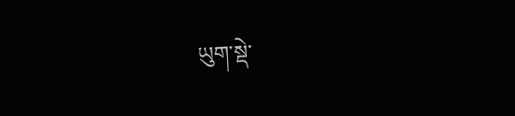ཡུག་སྡེ་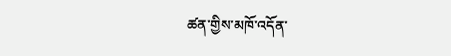ཚན་གྱིས་མཁོ་འདོན་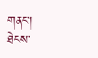གནང་།
ཐེངས་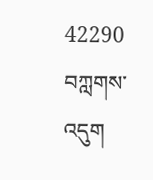42290 བཀླགས་འདུག